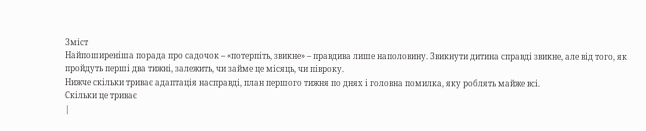Зміст
Найпоширеніша порада про садочок – «потерпіть, звикне» – правдива лише наполовину. Звикнути дитина справді звикне, але від того, як пройдуть перші два тижні, залежить, чи займе це місяць, чи півроку.
Нижче скільки триває адаптація насправді, план першого тижня по днях і головна помилка, яку роблять майже всі.
Скільки це триває
|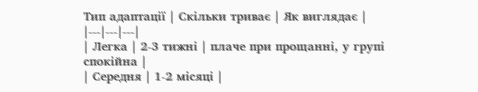Тип адаптації | Скільки триває | Як виглядає |
|---|---|---|
| Легка | 2-3 тижні | плаче при прощанні, у групі спокійна |
| Середня | 1-2 місяці |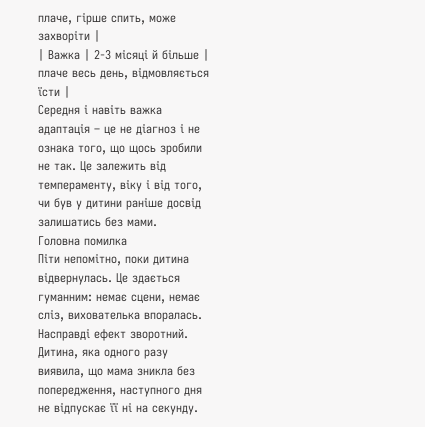плаче, гірше спить, може захворіти |
| Важка | 2-3 місяці й більше | плаче весь день, відмовляється їсти |
Середня і навіть важка адаптація – це не діагноз і не ознака того, що щось зробили не так. Це залежить від темпераменту, віку і від того, чи був у дитини раніше досвід залишатись без мами.
Головна помилка
Піти непомітно, поки дитина відвернулась. Це здається гуманним: немає сцени, немає сліз, вихователька впоралась.
Насправді ефект зворотний. Дитина, яка одного разу виявила, що мама зникла без попередження, наступного дня не відпускає її ні на секунду.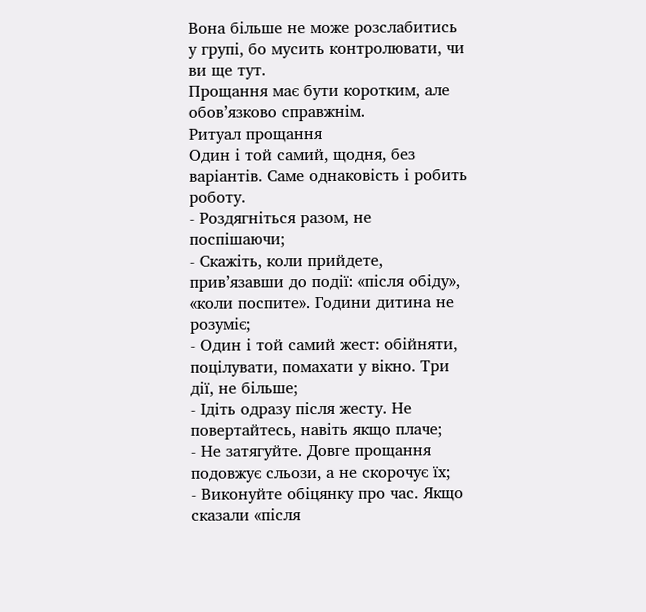Вона більше не може розслабитись у групі, бо мусить контролювати, чи ви ще тут.
Прощання має бути коротким, але обов’язково справжнім.
Ритуал прощання
Один і той самий, щодня, без варіантів. Саме однаковість і робить роботу.
- Роздягніться разом, не поспішаючи;
- Скажіть, коли прийдете, прив’язавши до події: «після обіду», «коли поспите». Години дитина не розуміє;
- Один і той самий жест: обійняти, поцілувати, помахати у вікно. Три дії, не більше;
- Ідіть одразу після жесту. Не повертайтесь, навіть якщо плаче;
- Не затягуйте. Довге прощання подовжує сльози, а не скорочує їх;
- Виконуйте обіцянку про час. Якщо сказали «після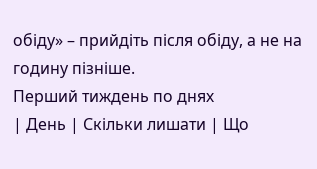обіду» – прийдіть після обіду, а не на годину пізніше.
Перший тиждень по днях
| День | Скільки лишати | Що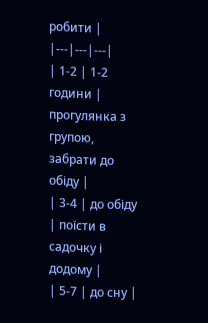робити |
|---|---|---|
| 1-2 | 1-2 години | прогулянка з групою, забрати до обіду |
| 3-4 | до обіду | поїсти в садочку і додому |
| 5-7 | до сну |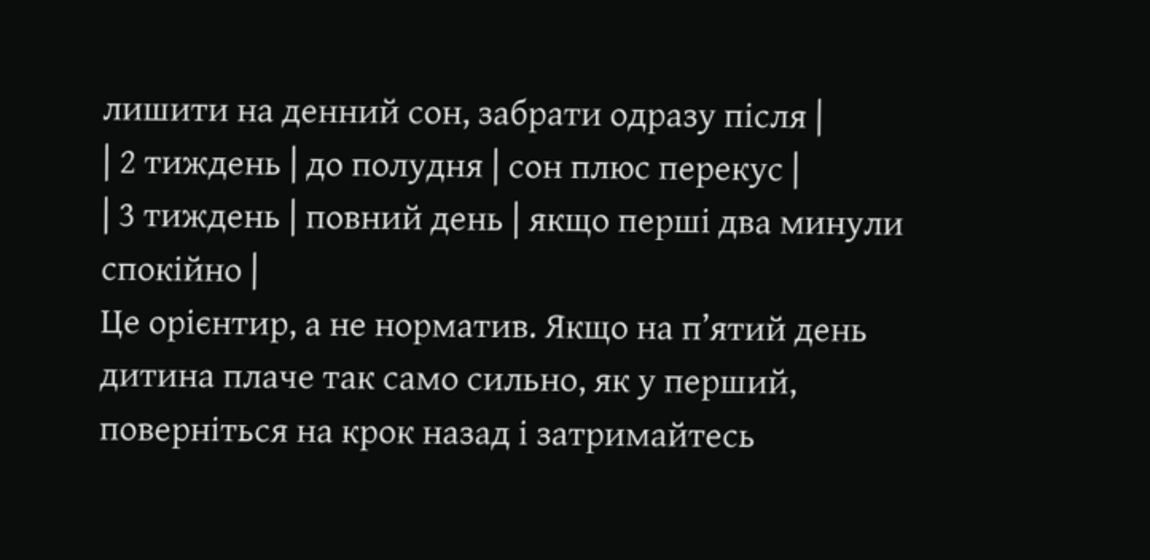лишити на денний сон, забрати одразу після |
| 2 тиждень | до полудня | сон плюс перекус |
| 3 тиждень | повний день | якщо перші два минули спокійно |
Це орієнтир, а не норматив. Якщо на п’ятий день дитина плаче так само сильно, як у перший, поверніться на крок назад і затримайтесь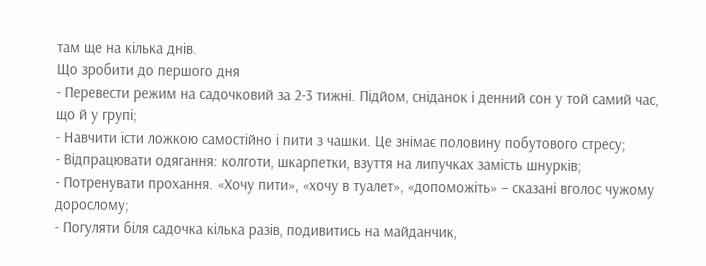там ще на кілька днів.
Що зробити до першого дня
- Перевести режим на садочковий за 2-3 тижні. Підйом, сніданок і денний сон у той самий час, що й у групі;
- Навчити їсти ложкою самостійно і пити з чашки. Це знімає половину побутового стресу;
- Відпрацювати одягання: колготи, шкарпетки, взуття на липучках замість шнурків;
- Потренувати прохання. «Хочу пити», «хочу в туалет», «допоможіть» – сказані вголос чужому дорослому;
- Погуляти біля садочка кілька разів, подивитись на майданчик,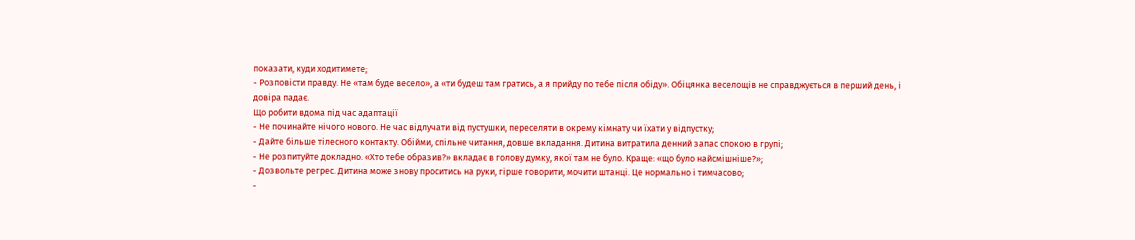показати, куди ходитимете;
- Розповісти правду. Не «там буде весело», а «ти будеш там гратись, а я прийду по тебе після обіду». Обіцянка веселощів не справджується в перший день, і довіра падає.
Що робити вдома під час адаптації
- Не починайте нічого нового. Не час відлучати від пустушки, переселяти в окрему кімнату чи їхати у відпустку;
- Дайте більше тілесного контакту. Обійми, спільне читання, довше вкладання. Дитина витратила денний запас спокою в групі;
- Не розпитуйте докладно. «Хто тебе образив?» вкладає в голову думку, якої там не було. Краще: «що було найсмішніше?»;
- Дозвольте регрес. Дитина може знову проситись на руки, гірше говорити, мочити штанці. Це нормально і тимчасово;
-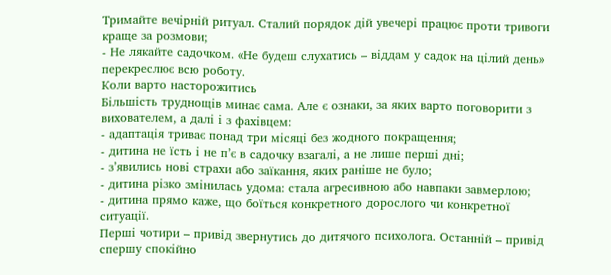Тримайте вечірній ритуал. Сталий порядок дій увечері працює проти тривоги краще за розмови;
- Не лякайте садочком. «Не будеш слухатись – віддам у садок на цілий день» перекреслює всю роботу.
Коли варто насторожитись
Більшість труднощів минає сама. Але є ознаки, за яких варто поговорити з вихователем, а далі і з фахівцем:
- адаптація триває понад три місяці без жодного покращення;
- дитина не їсть і не п’є в садочку взагалі, а не лише перші дні;
- з’явились нові страхи або заїкання, яких раніше не було;
- дитина різко змінилась удома: стала агресивною або навпаки завмерлою;
- дитина прямо каже, що боїться конкретного дорослого чи конкретної ситуації.
Перші чотири – привід звернутись до дитячого психолога. Останній – привід спершу спокійно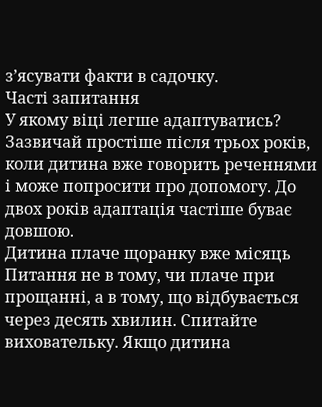з’ясувати факти в садочку.
Часті запитання
У якому віці легше адаптуватись?
Зазвичай простіше після трьох років, коли дитина вже говорить реченнями і може попросити про допомогу. До двох років адаптація частіше буває довшою.
Дитина плаче щоранку вже місяць
Питання не в тому, чи плаче при прощанні, а в тому, що відбувається через десять хвилин. Спитайте виховательку. Якщо дитина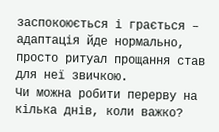заспокоюється і грається – адаптація йде нормально, просто ритуал прощання став для неї звичкою.
Чи можна робити перерву на кілька днів, коли важко?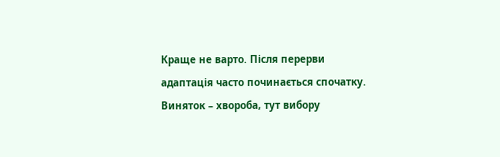Краще не варто. Після перерви адаптація часто починається спочатку. Виняток – хвороба, тут вибору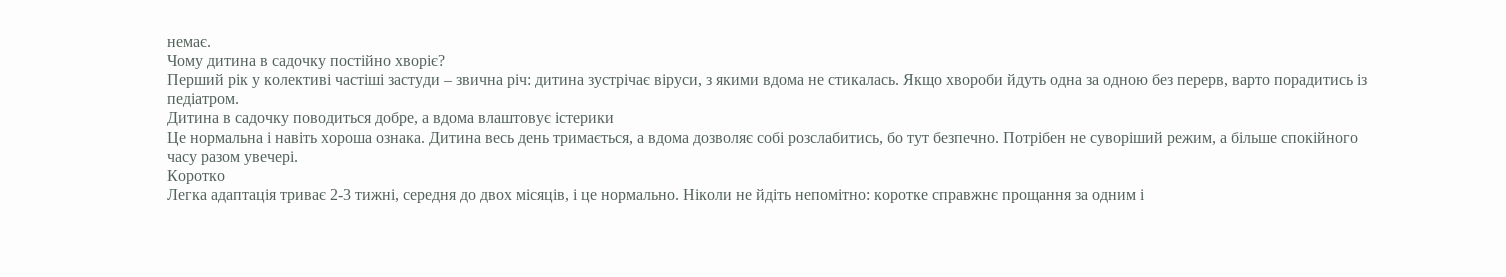немає.
Чому дитина в садочку постійно хворіє?
Перший рік у колективі частіші застуди – звична річ: дитина зустрічає віруси, з якими вдома не стикалась. Якщо хвороби йдуть одна за одною без перерв, варто порадитись із педіатром.
Дитина в садочку поводиться добре, а вдома влаштовує істерики
Це нормальна і навіть хороша ознака. Дитина весь день тримається, а вдома дозволяє собі розслабитись, бо тут безпечно. Потрібен не суворіший режим, а більше спокійного часу разом увечері.
Коротко
Легка адаптація триває 2-3 тижні, середня до двох місяців, і це нормально. Ніколи не йдіть непомітно: коротке справжнє прощання за одним і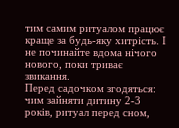тим самим ритуалом працює краще за будь-яку хитрість. І не починайте вдома нічого нового, поки триває звикання.
Перед садочком згодяться: чим зайняти дитину 2-3 років, ритуал перед сном,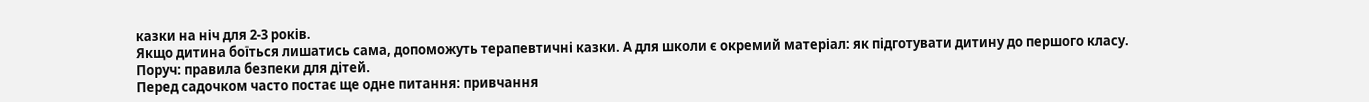казки на ніч для 2-3 років.
Якщо дитина боїться лишатись сама, допоможуть терапевтичні казки. А для школи є окремий матеріал: як підготувати дитину до першого класу.
Поруч: правила безпеки для дітей.
Перед садочком часто постає ще одне питання: привчання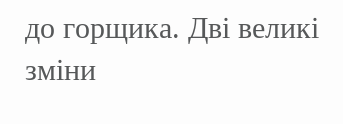до горщика. Дві великі зміни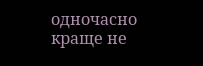одночасно краще не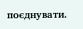поєднувати.